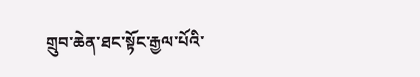གྲུབ་ཆེན་ཐང་སྟོང་རྒྱལ་པོའི་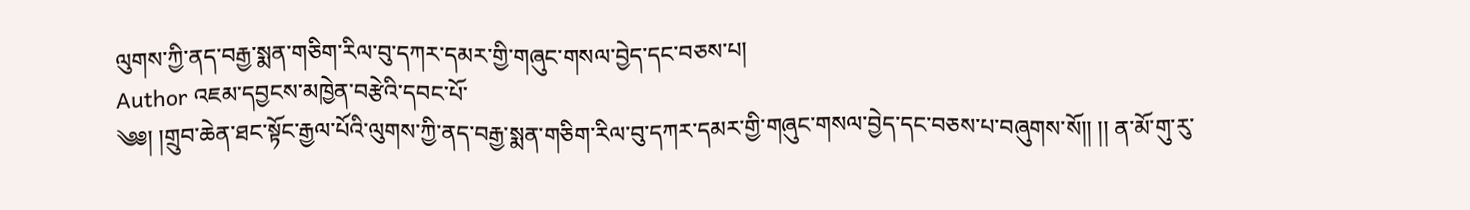ལུགས་ཀྱི་ནད་བརྒྱ་སྨན་གཅིག་རིལ་བུ་དཀར་དམར་གྱི་གཞུང་གསལ་བྱེད་དང་བཅས་པ།
Author འཇམ་དབྱངས་མཁྱེན་བརྩེའི་དབང་པོ་
༄༅། །གྲུབ་ཆེན་ཐང་སྟོང་རྒྱལ་པོའི་ལུགས་ཀྱི་ནད་བརྒྱ་སྨན་གཅིག་རིལ་བུ་དཀར་དམར་གྱི་གཞུང་གསལ་བྱེད་དང་བཅས་པ་བཞུགས་སོ།། །། ན་མོ་གུ་རུ་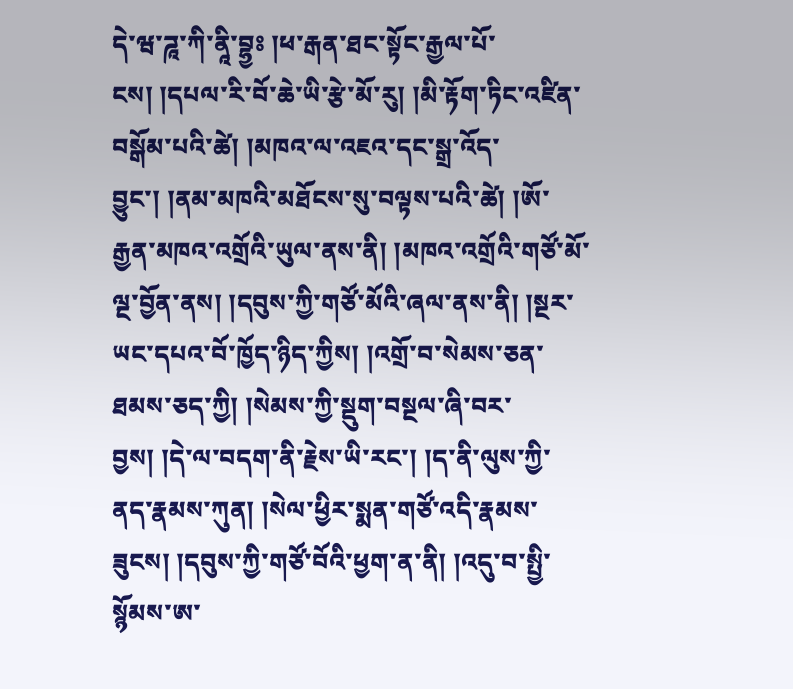དེ་ཝ་ཌཱ་ཀི་ནཱི་བྷྱཿ །ཕ་རྒན་ཐང་སྟོང་རྒྱལ་པོ་ངས། །དཔལ་རི་བོ་ཆེ་ཡི་རྩེ་མོ་རུ། །མི་རྟོག་ཏིང་འཛིན་བསྒོམ་པའི་ཚེ། །མཁའ་ལ་འཇའ་དང་སྒྲ་འོད་བྱུང་། །ནམ་མཁའི་མཐོངས་སུ་བལྟས་པའི་ཚེ། །ཨོ་རྒྱན་མཁའ་འགྲོའི་ཡུལ་ནས་ནི། །མཁའ་འགྲོའི་གཙོ་མོ་ལྔ་བྱོན་ནས། །དབུས་ཀྱི་གཙོ་མོའི་ཞལ་ནས་ནི། །སྔར་ཡང་དཔའ་བོ་ཁྱོད་ཉིད་ཀྱིས། །འགྲོ་བ་སེམས་ཅན་ཐམས་ཅད་ཀྱི། །སེམས་ཀྱི་སྡུག་བསྔལ་ཞི་བར་བྱས། །དེ་ལ་བདག་ནི་རྗེས་ཡི་རང་། །ད་ནི་ལུས་ཀྱི་ནད་རྣམས་ཀུན། །སེལ་ཕྱིར་སྨན་གཙོ་འདི་རྣམས་ཟུངས། །དབུས་ཀྱི་གཙོ་བོའི་ཕྱག་ན་ནི། །འདུ་བ་སྤྱི་སྙོམས་ཨ་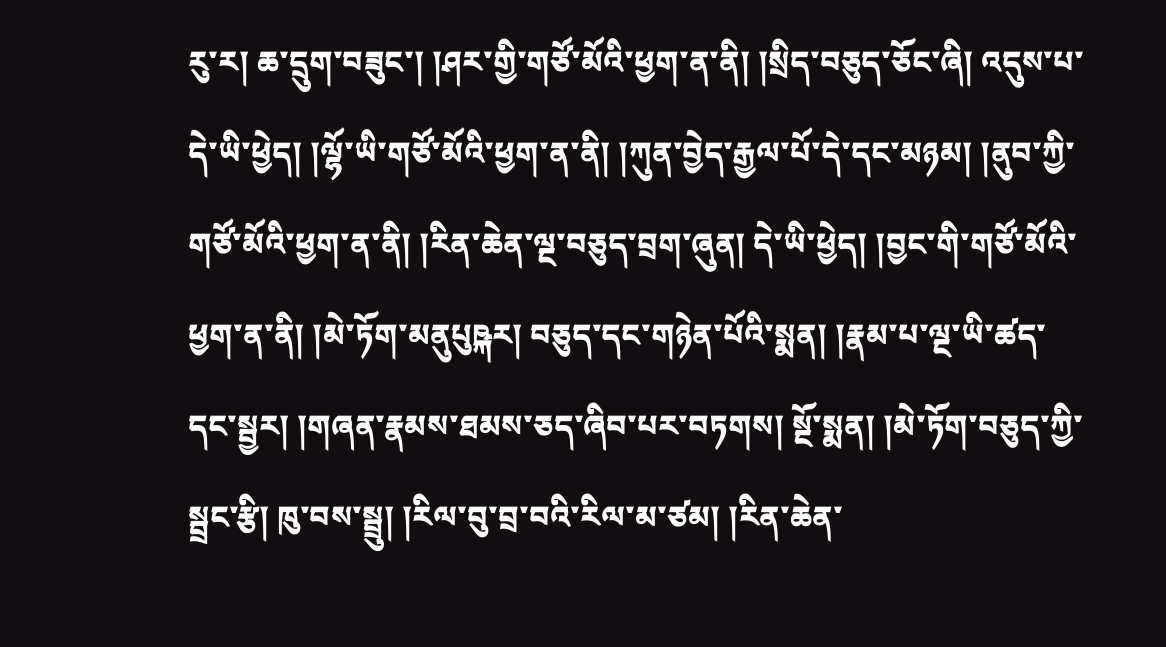རུ་ར། ཆ་དྲུག་བཟུང་། །ཤར་གྱི་གཙོ་མོའི་ཕྱག་ན་ནི། །སྲིད་བཅུད་ཅོང་ཞི། འདུས་པ་དེ་ཡི་ཕྱེད། །ལྷོ་ཡི་གཙོ་མོའི་ཕྱག་ན་ནི། །ཀུན་བྱེད་རྒྱལ་པོ་དེ་དང་མཉམ། །ནུབ་ཀྱི་གཙོ་མོའི་ཕྱག་ན་ནི། །རིན་ཆེན་ལྔ་བཅུད་བྲག་ཞུན། དེ་ཡི་ཕྱེད། །བྱང་གི་གཙོ་མོའི་ཕྱག་ན་ནི། །མེ་ཏོག་མནུཔུཥྐར། བཅུད་དང་གཉེན་པོའི་སྨན། །རྣམ་པ་ལྔ་ཡི་ཚད་དང་སྦྱར། །གཞན་རྣམས་ཐམས་ཅད་ཞིབ་པར་བཏགས། སྔོ་སྨན། །མེ་ཏོག་བཅུད་ཀྱི་སྦྲང་རྩི། ཁུ་བས་སྦྲུ། །རིལ་བུ་བྲ་བའི་རིལ་མ་ཙམ། །རིན་ཆེན་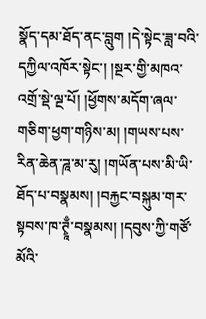སྣོད་དམ་ཐོད་ནང་བླུག །དེ་སྟེང་ཟླ་བའི་དཀྱིལ་འཁོར་སྟེང་། །སྔར་གྱི་མཁའ་འགྲོ་སྡེ་ལྔ་པོ། །ཕྱོགས་མདོག་ཞལ་གཅིག་ཕྱག་གཉིས་མ། །གཡས་པས་རིན་ཆེན་ཌཱ་མ་རུ། །གཡོན་པས་མི་ཡི་ཐོད་པ་བསྣམས། །བརྐྱང་བསྐུམ་གར་སྟབས་ཁ་ཊྭཱྃ་བསྣམས། །དབུས་ཀྱི་གཙོ་མོའི་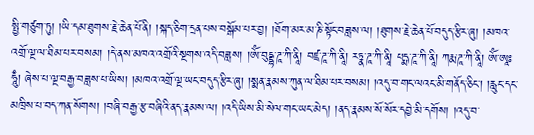སྤྱི་གཙུག་ཏུ། །ཡི་དམ་ཐུགས་རྗེ་ཆེན་པོ་ནི། །སྐད་ཅིག་དྲན་པས་བསྒོམ་པར་བྱ། །ཐོག་མར་མ་ཎི་སྟོང་བཟླས་ལ། །ཐུགས་རྗེ་ཆེན་པོ་བདུད་རྩིར་ཞུ། །མཁའ་འགྲོ་ལྔ་ལ་ཐིམ་པར་བསམ། །དེ་ནས་མཁའ་འགྲོའི་སྔགས་འདི་བཟླས། །ཨོཾ་བུདྡྷ་ཌཱ་ཀི་ནཱི། བཛྲ་ཌཱ་ཀི་ནཱི། རཏྣ་ཌཱ་ཀི་ནཱི། པདྨ་ཌཱ་ཀི་ནཱི། ཀརྨ་ཌཱ་ཀི་ནཱི། ཨོཾ་ཨཱཿཧཱུྃ། ཞེས་པ་ལྔ་བརྒྱ་བཟླས་པ་ཡིས། །མཁའ་འགྲོ་ལྔ་ཡང་བདུད་རྩིར་ཞུ། །སྨན་རྣམས་ཀུན་ལ་ཐིམ་པར་བསམ། །འདུ་བ་གང་ལའང་མི་གནོད་ཅིང་། །རླུང་དང་མཁྲིས་པ་བད་ཀན་སོགས། །བཞི་བརྒྱ་རྩ་བཞིའི་ནད་རྣམས་ལ། །འདི་ཡིས་མི་སེལ་གང་ཡང་མེད། །ནད་རྣམས་སོ་སོར་དབྱེ་མི་དགོས། །འདུ་བ་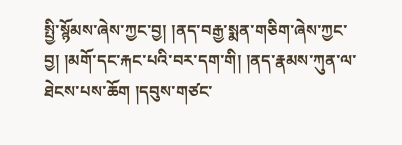སྤྱི་སྙོམས་ཞེས་ཀྱང་བྱ། །ནད་བརྒྱ་སྨན་གཅིག་ཞེས་ཀྱང་བྱ། །མགོ་དང་རྐང་པའི་བར་དག་གི། །ནད་རྣམས་ཀུན་ལ་ཐེངས་པས་ཆོག །དབུས་གཙང་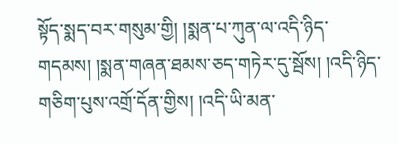སྟོད་སྨད་བར་གསུམ་གྱི། །སྨན་པ་ཀུན་ལ་འདི་ཉིད་གདམས། །སྨན་གཞན་ཐམས་ཅད་གཏེར་དུ་སྦོས། །འདི་ཉིད་གཅིག་པུས་འགྲོ་དོན་གྱིས། །འདི་ཡི་མན་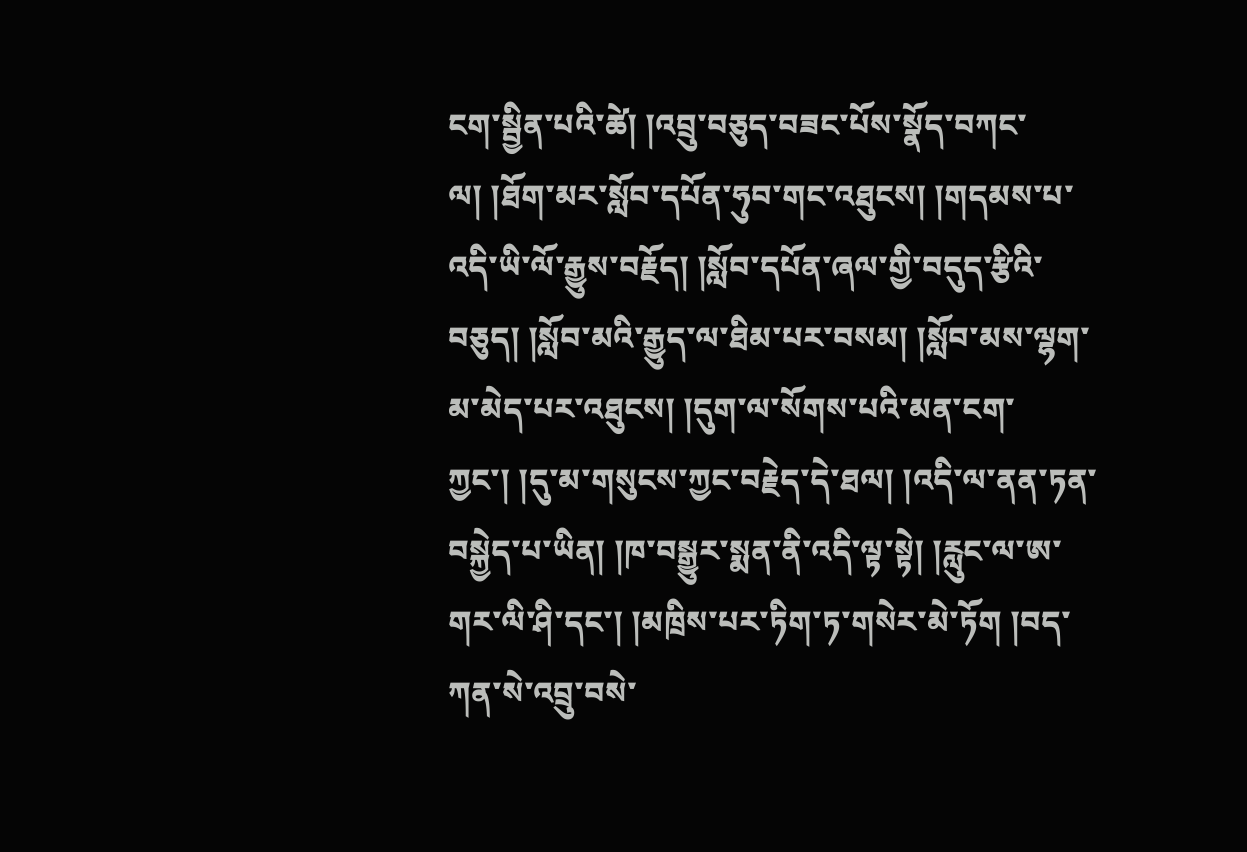ངག་སྦྱིན་པའི་ཚེ། །འབྲུ་བཅུད་བཟང་པོས་སྣོད་བཀང་ལ། །ཐོག་མར་སློབ་དཔོན་ཧུབ་གང་འཐུངས། །གདམས་པ་འདི་ཡི་ལོ་རྒྱུས་བརྗོད། །སློབ་དཔོན་ཞལ་གྱི་བདུད་རྩིའི་བཅུད། །སློབ་མའི་རྒྱུད་ལ་ཐིམ་པར་བསམ། །སློབ་མས་ལྷག་མ་མེད་པར་འཐུངས། །དུག་ལ་སོགས་པའི་མན་ངག་ཀྱང་། །དུ་མ་གསུངས་ཀྱང་བརྗེད་དེ་ཐལ། །འདི་ལ་ནན་ཏན་བསྐྱེད་པ་ཡིན། །ཁ་བསྒྱུར་སྨན་ནི་འདི་ལྟ་སྟེ། །རླུང་ལ་ཨ་གར་ལི་ཤི་དང་། །མཁྲིས་པར་ཏིག་ཏ་གསེར་མེ་ཏོག །བད་ཀན་སེ་འབྲུ་བསེ་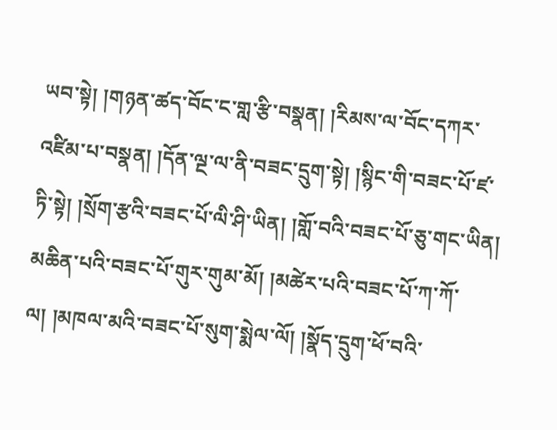ཡབ་སྟེ། །གཉན་ཚད་བོང་ང་གླ་རྩི་བསྣན། །རིམས་ལ་བོང་དཀར་འཛིམ་པ་བསྣན། །དོན་ལྔ་ལ་ནི་བཟང་དྲུག་སྟེ། །སྙིང་གི་བཟང་པོ་ཛ་ཏི་སྟེ། །སྲོག་རྩའི་བཟང་པོ་ལི་ཤི་ཡིན། །གློ་བའི་བཟང་པོ་ཅུ་གང་ཡིན། མཆིན་པའི་བཟང་པོ་གུར་གུམ་མོ། །མཚེར་པའི་བཟང་པོ་ཀ་ཀོ་ལ། །མཁལ་མའི་བཟང་པོ་སུག་སྨེལ་ལོ། །སྣོད་དྲུག་ཕོ་བའི་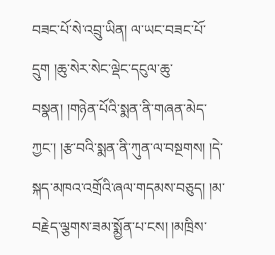བཟང་པོ་སེ་འབྲུ་ཡིན། ལ་ཡང་བཟང་པོ་དྲུག །ཆུ་སེར་སེང་ལྡེང་དངུལ་ཆུ་བསྣན། །གཉེན་པོའི་སྨན་ནི་གཞན་མེད་ཀྱང་། །རྩ་བའི་སྨན་ནི་ཀུན་ལ་བསྔགས། །དེ་སྐད་མཁའ་འགྲོའི་ཞལ་གདམས་བཅུད། །མ་བརྗེད་ལྕགས་ཟམ་སྨྱོན་པ་ངས། །མཁྲིས་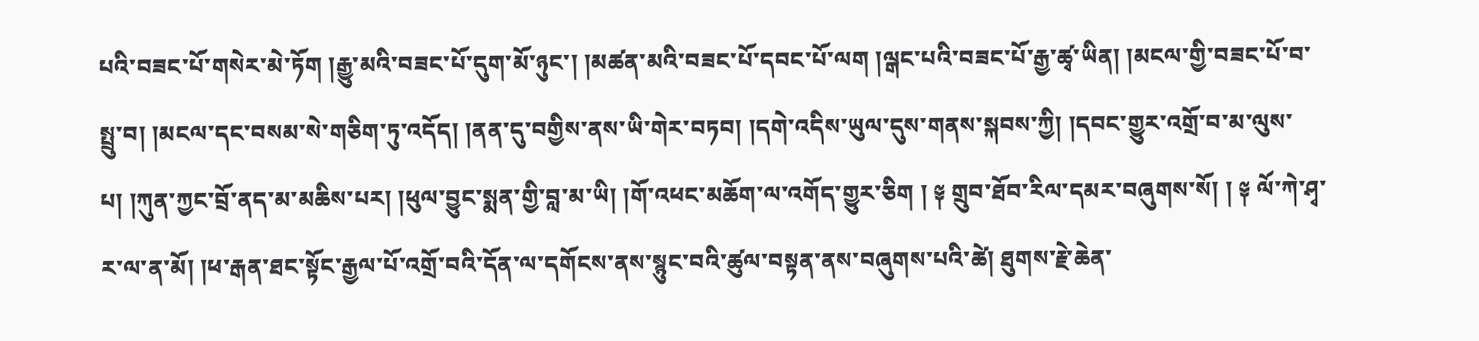པའི་བཟང་པོ་གསེར་མེ་ཏོག །རྒྱུ་མའི་བཟང་པོ་དུག་མོ་ཉུང་། །མཚན་མའི་བཟང་པོ་དབང་པོ་ལག །ལྒང་པའི་བཟང་པོ་རྒྱ་ཚྭ་ཡིན། །མངལ་གྱི་བཟང་པོ་བ་སྤྲུ་བ། །མངལ་དང་བསམ་སེ་གཅིག་ཏུ་འདོད། །ནན་དུ་བགྱིས་ནས་ཡི་གེར་བཏབ། །དགེ་འདིས་ཡུལ་དུས་གནས་སྐབས་ཀྱི། །དབང་གྱུར་འགྲོ་བ་མ་ལུས་པ། །ཀུན་ཀྱང་བྲོ་ནད་མ་མཆིས་པར། །ཕུལ་བྱུང་སྨན་གྱི་བླ་མ་ཡི། །གོ་འཕང་མཆོག་ལ་འགོད་གྱུར་ཅིག ། ༈ གྲུབ་ཐོབ་རིལ་དམར་བཞུགས་སོ། ། ༈ ལོ་ཀེ་ཤྭ་ར་ལ་ན་མོ། །ཕ་རྒན་ཐང་སྟོང་རྒྱལ་པོ་འགྲོ་བའི་དོན་ལ་དགོངས་ནས་སྙུང་བའི་ཚུལ་བསྟན་ནས་བཞུགས་པའི་ཚེ། ཐུགས་རྗེ་ཆེན་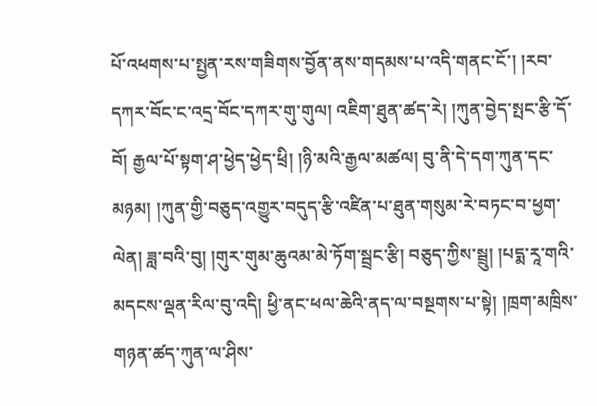པོ་འཕགས་པ་སྤྱན་རས་གཟིགས་བྱོན་ནས་གདམས་པ་འདི་གནང་ངོ་། །རབ་དཀར་བོང་ང་འདྲ་བོང་དཀར་གུ་གུལ། འཇིག་ཐུན་ཚད་རེ། །ཀུན་བྱེད་སྤང་རྩི་དོ་བོ། རྒྱལ་པོ་སྟག་ཤ་ཕྱེད་ཕྱེད་ཕྲི། །ཉི་མའི་རྒྱལ་མཚལ། བུ་ནི་དེ་དག་ཀུན་དང་མཉམ། །ཀུན་གྱི་བཅུད་འགྱུར་བདུད་རྩི་འཛིན་པ་ཐུན་གསུམ་རེ་བཏང་བ་ཕྱག་ལེན། ཟླ་བའི་བུ། །གུར་གུམ་ཆུའམ་མེ་ཏོག་སྦྲང་རྩི། བཅུད་ཀྱིས་སྦྲུ། །པདྨ་རཱ་གའི་མདངས་ལྡན་རིལ་བུ་འདི། ཕྱི་ནང་ཕལ་ཆེའི་ནད་ལ་བསྔགས་པ་སྟེ། །ཁྲག་མཁྲིས་གཉན་ཚད་ཀུན་ལ་ཤིས་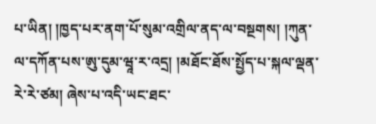པ་ཡིན། །ཁྱད་པར་ནག་པོ་སུམ་འགྲིལ་ནད་ལ་བསྔགས། །ཀུན་ལ་དཀོན་པས་ཨུ་དུམ་ཝཱ་ར་འདྲ། །མཐོང་ཐོས་སྤྱོད་པ་སྐལ་ལྡན་རེ་རེ་ཙམ། ཞེས་པ་འདི་ཡང་ཐང་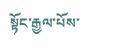སྟོང་རྒྱལ་པོས་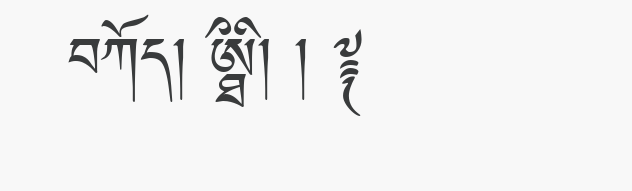བཀོད། ཨྠིྀ། ། ༈